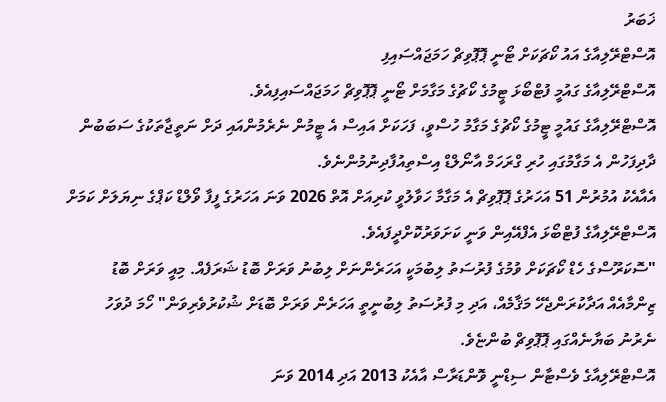ޚަބަރު
އޮސްޓްރޭލިއާގެ އައު ކޯޗަކަށް ޓޯނީ ޕޮޕޮވިޗް ހަމަޖައްސައިފި
އޮސްޓްރޭލިއާގެ ގައުމީ ފުޓްބޯޅަ ޓީމުގެ ކޯޗުގެ މަގާމަށް ޓޯނީ ޕޮޕޮވިޗް ހަމަޖައްސައިފިއެވެ.
އޮސްޓްރޭލިއާގެ ގައުމީ ޓީމުގެ ކޯޗުގެ މަގާމު ހުސްވީ، ފަހަކަށް އައިސް އެ ޓީމުން ނެރެމުންއައި ދަށް ނަތީޖާތަކުގެ ސަބަބުން ދާދިފަހުން އެ މަގާމުގައި ހުރި ގްރަހަމް އާނޯލްޑް އިސްތިއުފާދިނުމުންނެވެ.
އެއާއެކު އުމުރުން 51 އަހަރުގެ ޕޮޕޮވިޗް އެ މަގާމާ ހަވާލުވީ ކުރިއަށް އޮތް 2026 ވަނަ އަހަރުގެ ފީފާ ވޯލްޑް ކަޕްގެ ނިޔަލަށް ކަމަށް އޮސްޓްރޭލިއާގެ ފުޓްބޯޅަ އެފްއޭއިން ވަނީ ކަށަވަރުކޮށްދީފައެވެ.
"ސޮކަރޫސްގެ ހެޑް ކޯޗަކަށް ވުމުގެ ފުރުސަތު ލިބުމަކީ އަހަރެންނަށް ލިބުނު ވަރަށް ބޮޑު ޝަރަފެއް. މިއީ ވަރަށް ބޮޑު ޒިންމާއެއް އަދާކުރަންޖެހޭ މަޤާމެއް، އަދި މި ފުރުސަތު ލިބުނީތީ އަހަރެން ވަރަށް ބޮޑަށް ޝުކުރުވެރިވަން" ހޯމަ ދުވަހު ނެރުނު ބަޔާނެއްގައި ޕޮޕޮވިޗް ބުންޏެވެ.
އޮސްޓްރޭލިއާގެ ވެސްޓާން ސިޑްނީ ވޮންޑަރާސް އާއެކު 2013 އަދި 2014 ވަނަ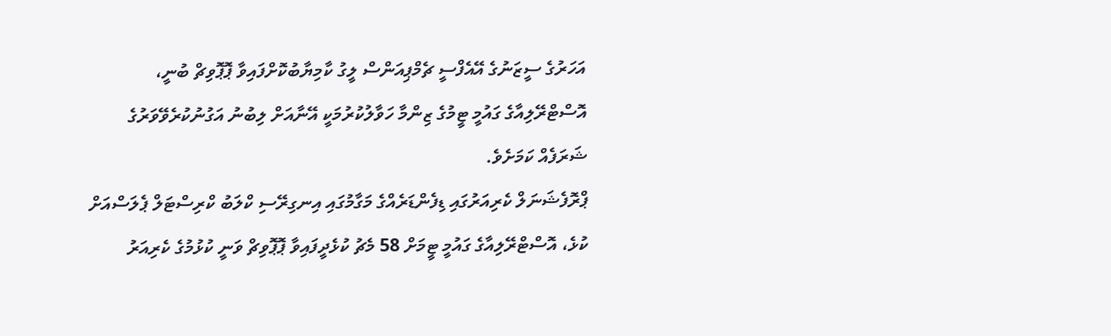އަހަރުގެ ސީޒަނުގެ އޭއެފްސީ ޗެމްޕިއަންސް ލީގު ކާމިޔާބުކޮށްފައިވާ ޕޮޕޮވިޗް ބުނީ، އޮސްޓްރޭލިއާގެ ގައުމީ ޓީމުގެ ޒިންމާ ހަވާލުކުރުމަކީ އޭނާއަށް ލިބުނު އަގުނުކުރެވޭވަރުގެ ޝަރަފެއް ކަމަށެވެ.
ޕްރޮފެޝަނަލް ކެރިއަރުގައި ޑިފެންޑަރެއްގެ މަގާމުގައި އިނގިރޭސި ކްލަބު ކްރިސްޓަލް ޕެލަސްއަށް ކުޅެ، އޮސްޓްރޭލިއާގެ ގައުމީ ޓީމަށް 58 މެޗު ކުޅެދީފައިވާ ޕޮޕޮވިޗް ވަނީ ކުޅުމުގެ ކެރިއަރު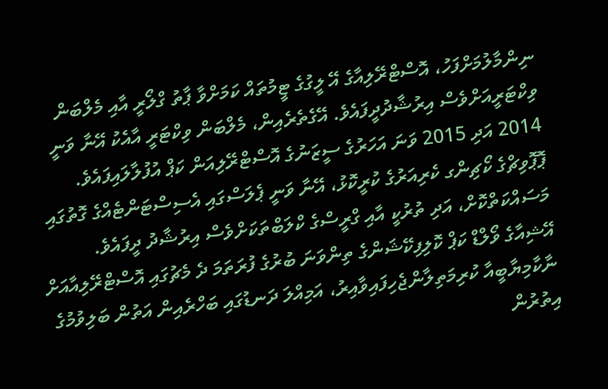ނިންމާލުމަށްފަހު، އޮސްޓްރޭލިއާގެ އޭ ލީގުގެ ޓީމުތައް ކަމަށްވާ ޕާތު ގްލޯރީ އާއި މެލްބަން ވިކްޓަރީއަށްވެސް އިރުޝާދުދީފައެވެ. އޭގެތެރެއިން، މެލްބަން ވިކްޓަރީ އާއެކު އޭނާ ވަނީ 2014 އަދި 2015 ވަނަ އަހަރުގެ ސީޒަނުގެ އޮސްޓްރޭލިއަން ކަޕް އުފުލާލައިފައެވެ.
ޕޮޕޮވިޗްގެ ކޯޗިންގ ކެރިއަރުގެ ކުރީކޮޅު، އޭނާ ވަނީ ޕެލަސްގައި އެސިސްޓަންޓެއްގެ ގޮތުގައި މަސައްކަތްކޮށް، އަދި ތުރުކީ އާއި ގްރީސްގެ ކްލަބްތަކަށްވެސް އިރުޝާދު ދީފައެވެ.
އޭޝިއާގެ ވޯލްޑް ކަޕް ކޮލިފިކޭޝަންގެ ތިންވަނަ ބުރުގެ ފުރަތަމަ ދެ މެޗުގައި އޮސްޓްރޭލިއާއަށް ނާކާމިޔާބީއާ ކުރިމަތިލާންޖެހިފައިވާއިރު، އަމިއްލަ ދަނޑުގައި ބަހްރެއިން އަތުން ބަލިވުމުގެ އިތުރުން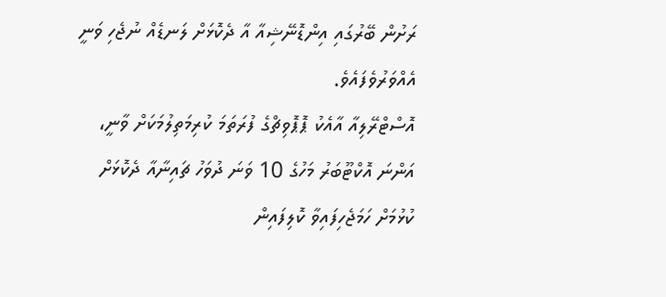ރަށުން ބޭރުގައި އިންޑޮނޭޝިއާ އާ ދެކޮޅަށް ލަނޑެއް ނުޖެހި ވަނީ އެއްވަރުވެފައެވެ.
އޮސްޓްރޭލިއާ އާއެކު ޕޮޕޮވިޗްގެ ފުރަތަމަ ކުރިމަތިލުމަކަށް ވާނީ، އަންނަ އޮކްޓޫބަރު މަހުގެ 10 ވަނަ ދުވަހު ޗައިނާއާ ދެކޮޅަށް ކުޅުމަށް ހަމަޖެހިފައިވާ ކޮލިފައިން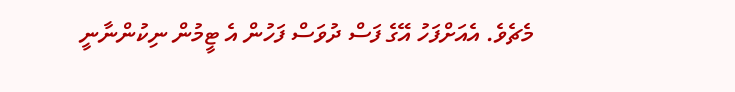މެޗެވެ. އެއަށްފަހު އޭގެ ފަސް ދުވަސް ފަހުން އެ ޓީމުން ނިކުންނާނީ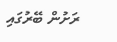ރަށުން ބޭރުގައި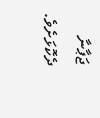ޖަޕާނާ ދެކޮޅަށެވެ.